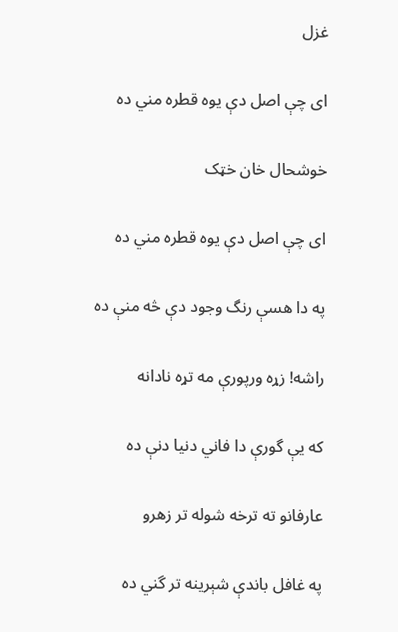غزل

ای چې اصل دې يوه قطره مني ده

خوشحال خان خټک

ای چې اصل دې يوه قطره مني ده

په دا هسې رنگ وجود دې څه منې ده

راشه! زړه ورپورې مه تړه نادانه

که يې گورې دا فاني دنيا دنې ده

عارفانو ته ترخه شوله تر زهرو

په غافل باندې شېرينه تر گني ده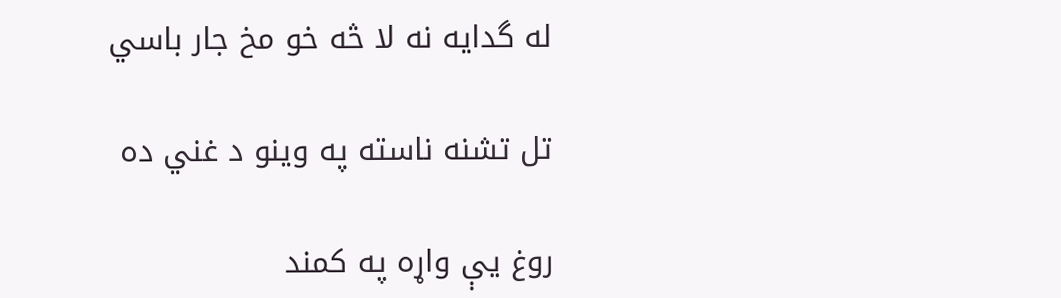له گدايه نه لا څه خو مخ جار باسي

تل تشنه ناسته په وينو د غني ده

روغ يې واړه په کمند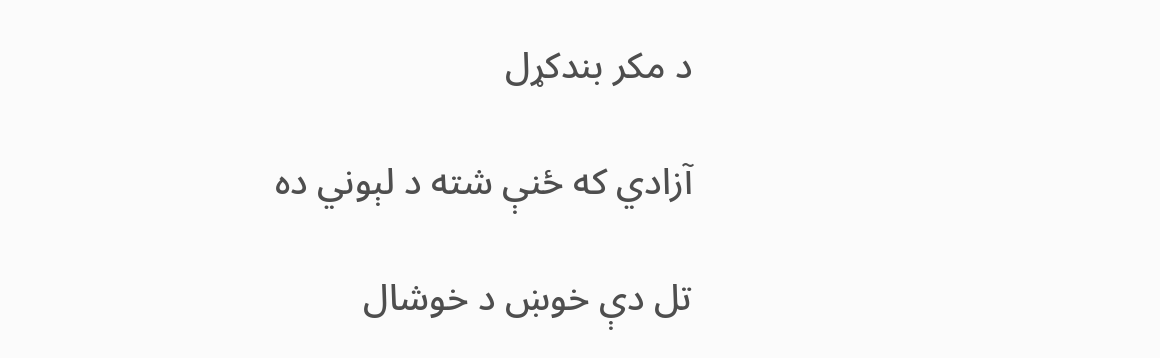د مکر بندکړل

آزادي که ځنې شته د لېوني ده

تل دې خوښ د خوشال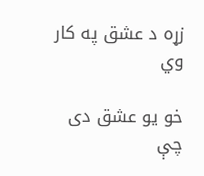زړه د عشق په کار وي

خو يو عشق دی چې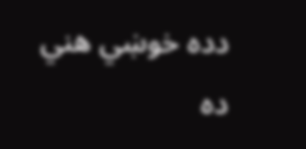دده خوښي هني ده